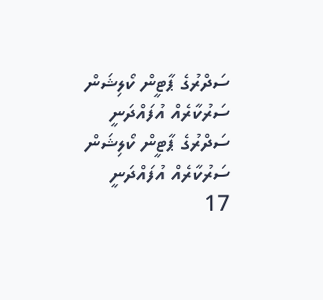ސަދްރުގެ ޕާޓީން ކޯލިޝަން ސަރުކާރެއް އުފައްދަނީ
ސަދްރުގެ ޕާޓީން ކޯލިޝަން ސަރުކާރެއް އުފައްދަނީ
17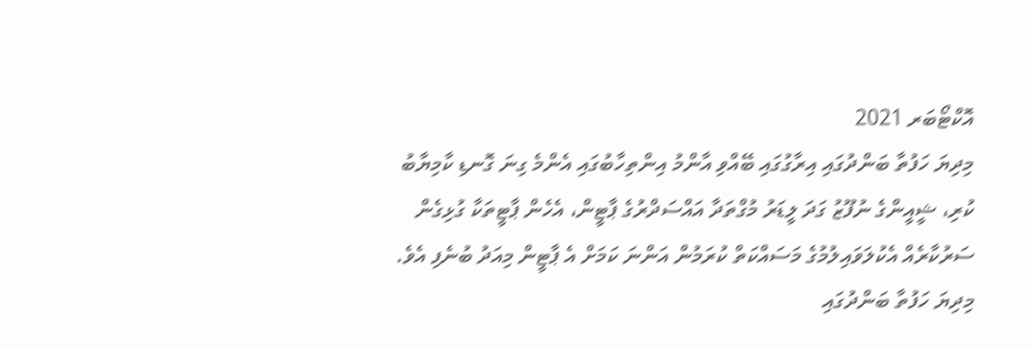އޮކްޓޯބަރ 2021
މިދިޔަ ހަފުތާ ބަންދުގައި އިރާގުގައި ބޭއްވި އާންމު އިންތިހާބުގައި އެންމެ ގިނަ ގޮނޑި ކާމިޔާބު ކުރި، ޝީއީންގެ ނުފޫޒު ގަދަ ލީޑަރު މުގްތަދާ އައްސަދްރުގެ ޕާޓީން، އެހެން ޕާޓީތަކާ ގުޅިގެން ސަރުކާރެއް އެކުލަވައިލުމުގެ މަސައްކަތް ކުރަމުން އަންނަ ކަމަށް އެ ޕާޓީން މިއަދު ބުނެފި އެވެ.
މިދިޔަ ހަފުތާ ބަންދުގައި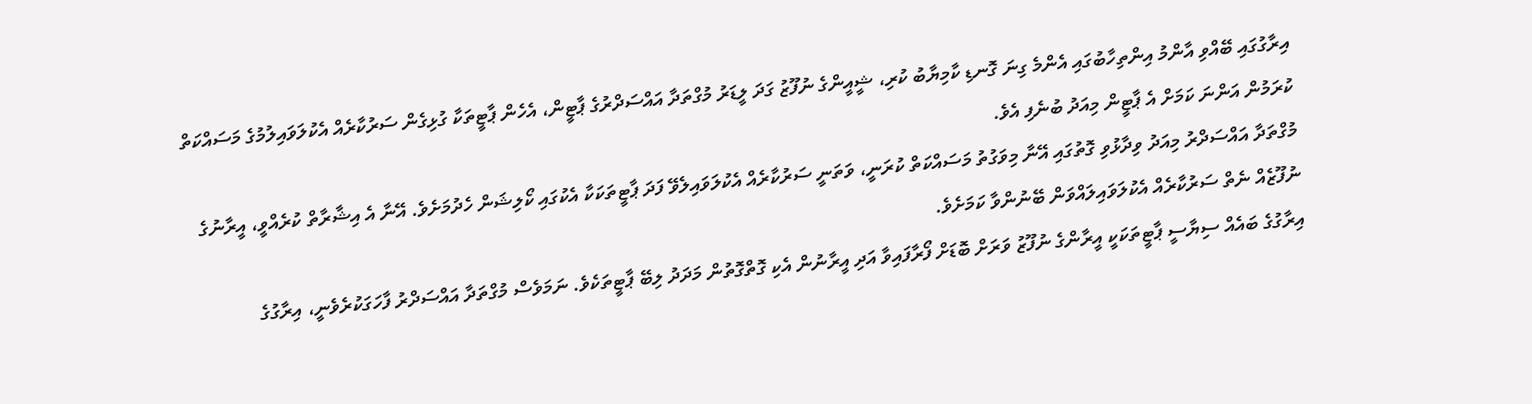އިރާގުގައި ބޭއްވި އާންމު އިންތިހާބުގައި އެންމެ ގިނަ ގޮނޑި ކާމިޔާބު ކުރި، ޝީއީންގެ ނުފޫޒު ގަދަ ލީޑަރު މުގްތަދާ އައްސަދްރުގެ ޕާޓީން، އެހެން ޕާޓީތަކާ ގުޅިގެން ސަރުކާރެއް އެކުލަވައިލުމުގެ މަސައްކަތް ކުރަމުން އަންނަ ކަމަށް އެ ޕާޓީން މިއަދު ބުނެފި އެވެ.
މުގްތަދާ އައްސަދްރު މިއަދު ވިދާޅުވި ގޮތުގައި އޭނާ މިވަގުތު މަސައްކަތް ކުރަނީ، ވަތަނީ ސަރުކާރެއް އެކުލަވައިލެވޭ ފަދަ ޕާޓީތަކަކާ އެކުގައި ކޯލިޝަން ހެދުމަށެވެ. އޭނާ އެ އިޝާރާތް ކުރެއްވީ، އީރާނުގެ ނުފޫޒެއް ނެތް ސަރުކާރެއް އެކުލަވައިލައްވަން ބޭނުންވާ ކަމަށެވެ.
އިރާގުގެ ބައެއް ސިޔާސީ ޕާޓީތަކަކީ އީރާންގެ ނުފޫޒު ވަރަށް ބޮޑަށް ފޯރާފައިވާ އަދި އީރާނުން އެކި ގޮތްގޮތުން މަދަދު ލިބޭ ޕާޓީތަކެވެ. ނަމަވެސް މުގްތަދާ އައްސަދްރު ފާހަގަކުރެވެނީ، އިރާގުގެ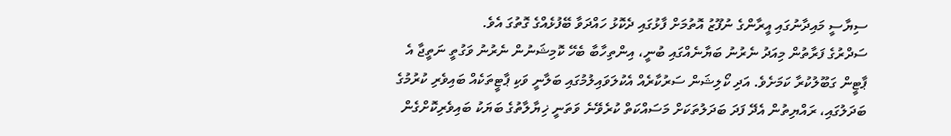ސިޔާސީ މައިދާނުގައި އީރާންގެ ނުފޫޒު އޮތުމަށް ފާޅުގައި ދެކޮޅު ހައްދަވާ ބޭފުޅެއްގެ ގޮތުގަ އެވެ.
ސަދްރުގެ ފަރާތުން މިއަދު ނެރުނު ބަޔާނެއްގައި ބުނީ، އިންތިހާބާ ބެހޭ ކޮމިޝަނުން ނެރުނު ވަގުތީ ނަތީޖާ އެ ޕާޓީން ގަބޫލުކުރާ ކަމަށެވެ. އަދި ކޯލިޝަން ސަރުކާރެއް އެކުލަވައިލުމުގައި ބަލާނީ ވަކި ޕާޓީތަކެއް ބައިވެރި ކުރުމުގެ ބަދަލުގައި، ރައްޔިތުން އެދޭ ފަދަ ބަދަލުތަކަށް މަސައްކަތް ކުރެވޭނެ ވަތަނީ ޚިޔާލާތުގެ ބަޔަކު ބައިވެރިކޮށްގެން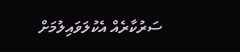ސަރުކާރެއް އެކުލަވައިލުމަށް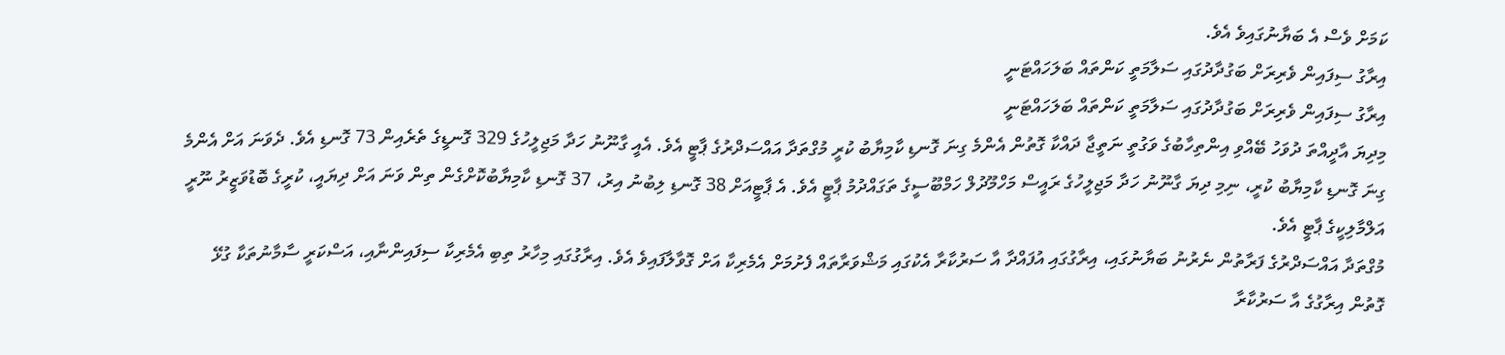ކަމަށް ވެސް އެ ބަޔާނުގައިވެ އެވެ.
އިރާގު ސިފައިން ވެރިރަށް ބަގުދާދުގައި ސަލާމަތީ ކަންތައް ބަލަހައްޓަނީ
އިރާގު ސިފައިން ވެރިރަށް ބަގުދާދުގައި ސަލާމަތީ ކަންތައް ބަލަހައްޓަނީ
މިދިޔަ އާދީއްތަ ދުވަހު ބޭއްވި އިންތިހާބުގެ ވަގުތީ ނަތީޖާ ދައްކާ ގޮތުން އެންމެ ގިނަ ގޮނޑި ކާމިޔާބު ކުރީ މުގްތަދާ އައްސަދްރުގެ ޕާޓީ އެވެ. އެއީ ގާނޫނު ހަދާ މަޖިލީހުގެ 329 ގޮނޑީގެ ތެރެއިން 73 ގޮނޑި އެވެ. ދެވަނަ އަށް އެންމެ ގިނަ ގޮނޑި ކާމިޔާބު ކުރީ، ނިމި ދިޔަ ގާނޫނު ހަދާ މަޖިލީހުގެ ރައީސް މަހްމޫދުލް ހަމްބޫސީގެ ތަގައްދުމު ޕާޓީ އެވެ. އެ ޕާޓީއަށް 38 ގޮނޑި ލިބުނު އިރު، 37 ގޮނޑި ކާމިޔާބުކޮށްގެން ތިން ވަނަ އަށް ދިޔައީ، ކުރީގެ ބޮޑުވަޒީރު ނޫރީ އަލްމާލިކީގެ ޕާޓީ އެވެ.
މުގްތަދާ އައްސަދްރުގެ ފަރާތުން ނެރުނު ބަޔާނުގައި، އިރާގުގައި އުފައްދާ އާ ސަރުކާރާ އެކުގައި މަޝްވަރާތައް ފެށުމަށް އެމެރިކާ އަށް ގޮވާލާފައިވެ އެވެ. އިރާގުގައި މިހާރު ތިބި އެމެރިކާ ސިފައިންނާއި، އަސްކަރީ ސާމާނުތަކާ ގުޅޭ ގޮތުން އިރާގުގެ އާ ސަރުކާރާ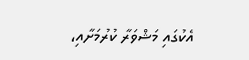އެކުގައި މަޝްވަރާ ކުރުމަށާއި،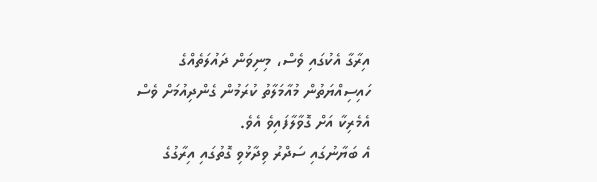އިރާގާ އެކުގައި ވެސް، މިނިވަން ދައުލަތެއްގެ ހައިސިއްޔަތުން މުއާމަލާތު ކުރަމުން ގެންދިއުމަށް ވެސް އެމެރިކާ އަށް ގޮވާލާފައިވެ އެވެ.
އެ ބަޔާނުގައި ސަދްރު ވިދާޅުވި ގޮތުގައި އިރާގުގެ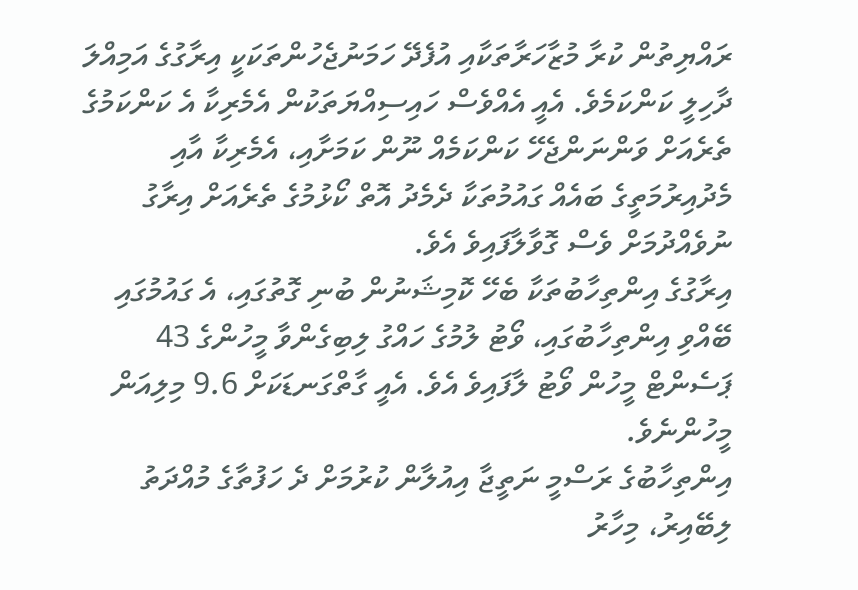ރައްޔިތުން ކުރާ މުޒާހަރާތަކާއި އުފެދޭ ހަމަނުޖެހުންތަކަކީ އިރާގުގެ އަމިއްލަ ދާހިލީ ކަންކަމެވެ. އެއީ އެއްވެސް ހައިސިއްޔަތަކުން އެމެރިކާ އެ ކަންކަމުގެ ތެރެއަށް ވަންނަންޖެހޭ ކަންކަމެއް ނޫން ކަމަށާއި، އެމެރިކާ އާއި މެދުއިރުމަތީގެ ބައެއް ގައުމުތަކާ ދެމެދު އޮތް ކޯޅުމުގެ ތެރެއަށް އިރާގު ނުވެއްދުމަށް ވެސް ގޮވާލާފައިވެ އެވެ.
އިރާގުގެ އިންތިހާބުތަކާ ބެހޭ ކޮމިޝަނުން ބުނި ގޮތުގައި، އެ ގައުމުގައި ބޭއްވި އިންތިހާބުގައި، ވޯޓު ލުމުގެ ހައްގު ލިބިގެންވާ މީހުންގެ 43 ޕަސެންޓް މީހުން ވޯޓު ލާފައިވެ އެވެ. އެއީ ގާތްގަނޑަކަށް 9.6 މިލިއަން މީހުންނެވެ.
އިންތިހާބުގެ ރަސްމީ ނަތީޖާ އިއުލާން ކުރުމަށް ދެ ހަފުތާގެ މުއްދަތު ލިބޭއިރު، މިހާރު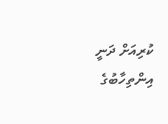ކުރިއަށް ދަނީ އިންތިހާބުގެ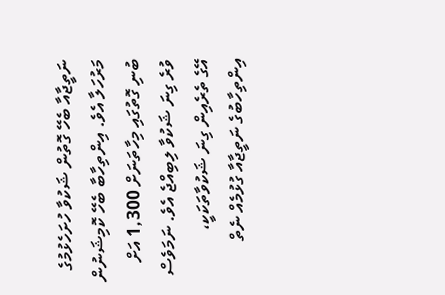ނަތީޖާއާ ބެހޭ ގޮތުން ޝަކުވާ ހުށަހެޅުމުގެ މަރުހަލާ އެވެ. އިންތިހާބާ ބެހޭ ކޮމިޝަނުން ބުނި ގޮތުގައި މިހާތަނަށް 1,300 އަށް ވުރެ ގިނަ ޝަކުވާ ލިބިއްޖެ އެވެ. ނަމަވެސް އޭގެ ތެރެއިން ގިނަ ޝަކުވާތަކަކީ، އިންތިހާބުގެ ނަތީޖާއާ ގުޅުމެއް ނެތް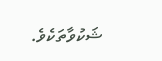ޝަކުވާތަކެވެ.